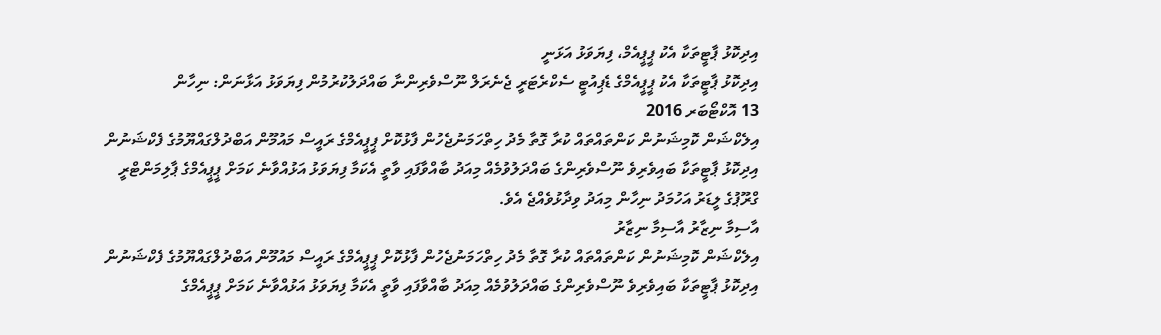އިދިކޮޅު ޕާޓީތަކާ އެކު ޕީޕީއެމް، ފިޔަވަޅު އަޅަނީ
އިދިކޮޅު ޕާޓީތަކާ އެކު ޕީޕީއެމްގެ ޑެޕިއުޓީ ސެކްރެޓަރީ ޖެނެރަލް ނޫސްވެރިންނާ ބައްދަލުކުރުމުން ފިޔަވަޅު އަޅާނަން: ނިހާން
13 އޮކްޓޯބަރ 2016
އިލެކްޝަން ކޮމިޝަނުން ކަންތައްތައް ކުރާ ގޮތާ މެދު ހިތްހަމަނުޖެހުން ފާޅުކޮށް ޕީޕީއެމްގެ ރައީސް މައުމޫން އަބްދުލްގައްޔޫމުގެ ފެކްޝަނުން އިދިކޮޅު ޕާޓީތަކާ ބައިވެރިވެ ނޫސްވެރިންގެ ބައްދަލުވުމެއް މިއަދު ބާއްވާފައި ވާތީ އެކަމާ ފިޔަވަޅު އަޅުއްވާނެ ކަމަށް ޕީޕީއެމްގެ ޕާލިމަންޓްރީ ގްރޫޕުގެ ލީޑަރު އަހުމަދު ނިހާން މިއަދު ވިދާޅުވެއްޖެ އެވެ.
އާސިމާ ނިޒާރު އާސިމާ ނިޒާރު
އިލެކްޝަން ކޮމިޝަނުން ކަންތައްތައް ކުރާ ގޮތާ މެދު ހިތްހަމަނުޖެހުން ފާޅުކޮށް ޕީޕީއެމްގެ ރައީސް މައުމޫން އަބްދުލްގައްޔޫމުގެ ފެކްޝަނުން އިދިކޮޅު ޕާޓީތަކާ ބައިވެރިވެ ނޫސްވެރިންގެ ބައްދަލުވުމެއް މިއަދު ބާއްވާފައި ވާތީ އެކަމާ ފިޔަވަޅު އަޅުއްވާނެ ކަމަށް ޕީޕީއެމްގެ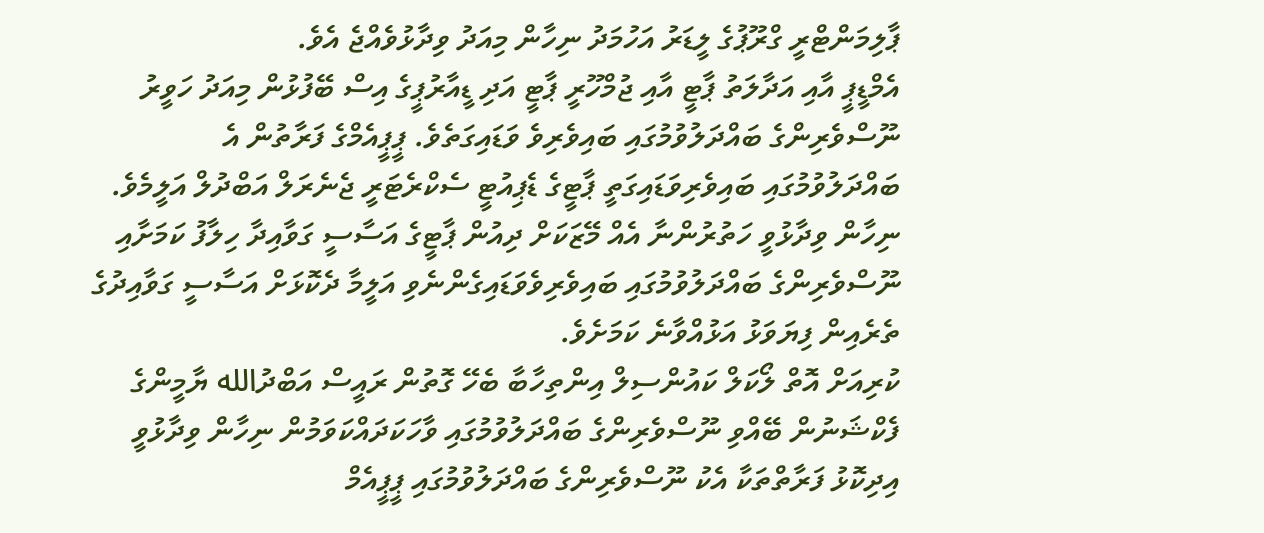ޕާލިމަންޓްރީ ގްރޫޕުގެ ލީޑަރު އަހުމަދު ނިހާން މިއަދު ވިދާޅުވެއްޖެ އެވެ.
އެމްޑީޕީ އާއި އަދާލަތު ޕާޓީ އާއި ޖުމްހޫރީ ޕާޓީ އަދި ޑީއާރުޕީގެ އިސް ބޭފުޅުން މިއަދު ހަވީރު ނޫސްވެރިންގެ ބައްދަލުވުމުގައި ބައިވެރިވެ ވަޑައިގަތެވެ. ޕީޕީއެމްގެ ފަރާތުން އެ ބައްދަލުވުމުގައި ބައިވެރިވަޑައިގަތީ ޕާޓީގެ ޑެޕިއުޓީ ސެކްރެޓަރީ ޖެނެރަލް އަބްދުލް އަލީމެވެ.
ނިހާން ވިދާޅުވީ ހަތުރުންނާ އެއް މޭޒަކަށް ދިއުން ޕާޓީގެ އަސާސީ ގަވާއިދާ ހިލާފު ކަމަށާއި ނޫސްވެރިންގެ ބައްދަލުވުމުގައި ބައިވެރިވެވަޑައިގެންނެވި އަލީމާ ދެކޮޅަށް އަސާސީ ގަވާއިދުގެ ތެރެއިން ފިޔަވަޅު އަޅުއްވާނެ ކަމަށެވެ.
ކުރިއަށް އޮތް ލޯކަލް ކައުންސިލް އިންތިހާބާ ބެހޭ ގޮތުން ރައީސް އަބްދުالله ޔާމީންގެ ފެކްޝަނުން ބޭއްވި ނޫސްވެރިންގެ ބައްދަލުވުމުގައި ވާހަކަދައްކަވަމުން ނިހާން ވިދާޅުވީ އިދިކޮޅު ފަރާތްތަކާ އެކު ނޫސްވެރިންގެ ބައްދަލުވުމުގައި ޕީޕީއެމް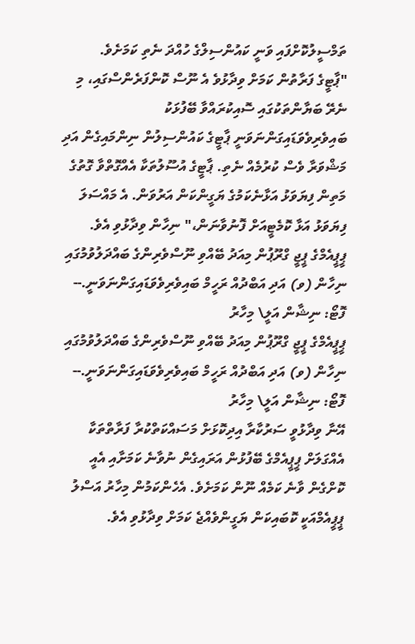ތަމްސީލުކޮށްފައި ވަނީ ކައުންސިލްގެ ހުއްދަ ނެތި ކަމަށެވެ.
"ޕާޓީގެ ފަރާތުން ކަމަށް ވިދާޅުވެ އެ ނޫސް ކޮންފަރެންސްގައި، މި ނެރޭ ބަޔާންތަކުގައި ސޮއިކުރައްވާ ބޭފުޅަކު ބައިވެރިވެވަޑައިގަންނަވަނީ ޕާޓީގެ ކައުންސިލުން ނިންމައިގެން އަދި މަޝްވަރާ ވެސް ކުރުމެއް ނެތި. ޕާޓީގެ އުސޫލުތަކާ އެއްގޮތްވާ ގޮތުގެ މަތިން ފިޔަވަޅު އަޅާނެކަމުގެ ޔަގީންކަން އަރުވަން. އެ މައްސަލަ ފިޔަވަޅު އަޅާ ކޮމެޓީއަށް ފޮނުވާނަން،" ނިހާން ވިދާޅުވި އެވެ.
ޕީޕީއެމްގެ ޕީޖީ ގްރޫޕުން މިއަދު ބޭއްވި ނޫސްވެރިންގެ ބައްދަލުވުމުގައި ނިހާން (ވ) އަދި އަބްދުއް ރަހީމް ބައިވެރިވެވަޑައިގަންނަވަނީ.-- ފޮޓޯ: ނިޝާން އަލީ\ މިހާރު
ޕީޕީއެމްގެ ޕީޖީ ގްރޫޕުން މިއަދު ބޭއްވި ނޫސްވެރިންގެ ބައްދަލުވުމުގައި ނިހާން (ވ) އަދި އަބްދުއް ރަހީމް ބައިވެރިވެވަޑައިގަންނަވަނީ.-- ފޮޓޯ: ނިޝާން އަލީ\ މިހާރު
އޭނާ ވިދާޅުވީ ސަރުކާރާ އިދިކޮޅަށް މަސައްކަތްކުރާ ފަރާތްތަކާ އެއްގަލަށް ޕީޕީއެމްގެ ބޭފުޅުން އަރައިގެން ނުވާނެ ކަމަށާއި އެއީ ކޮށްގެން ވާނެ ކަމެއް ނޫން ކަމަށެވެ. އެހެންކަމުން މިހާރު އަސްލު ޕީޕީއެމްއަކީ ކޮބައިކަން ޔަގީންވެއްޖެ ކަމަށް ވިދާޅުވި އެވެ.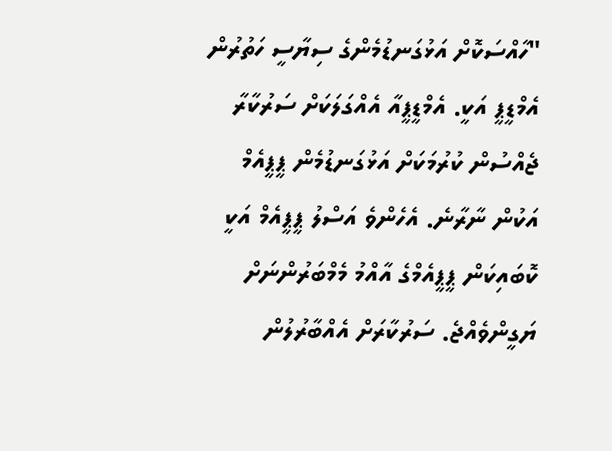"ހާއްސަކޮށް އަޅުގަނޑުމެންގެ ސިޔާސީ ހަތުރުން އެމްޑީޕީ އަކީ. އެމްޑީޕީއާ އެއްގަލަކަށް ސަރުކާރާ ޖެއްސުން ކުރުމަކަށް އަޅުގަނޑުމެން ޕީޕީއެމް އަކުން ނާރާނެ. އެހެންވެ އަސްލު ޕީޕީއެމް އަކީ ކޮބައިކަން ޕީޕީއެމްގެ އާއްމު މެމްބަރުންނަށް ޔަގީންވެއްޖެ. ސަރުކާރަށް އެއްބާރުލުން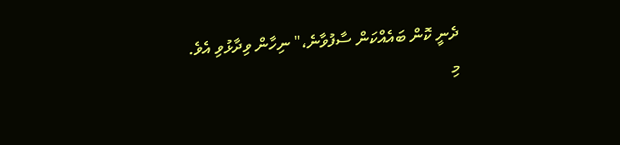ދެނީ ކޮން ބައެއްކަން ސާފުވާނެ،" ނިހާން ވިދާޅުވި އެވެ.
މި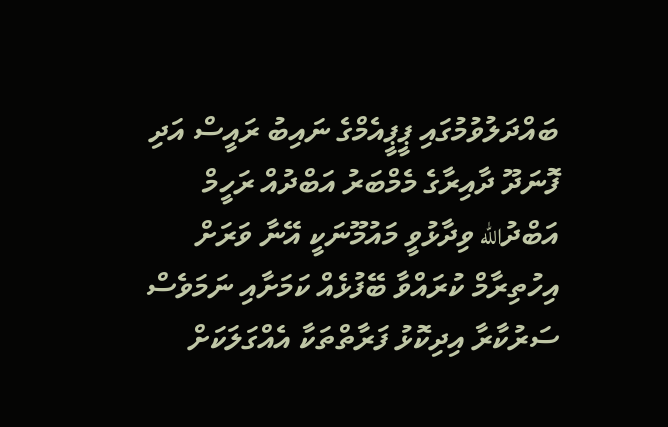ބައްދަލުވުމުގައި ޕީޕީއެމްގެ ނައިބު ރައީސް އަދި ފޮނަދޫ ދާއިރާގެ މެމްބަރު އަބްދުއް ރަހީމް އަބްދުالله ވިދާޅުވީ މައުމޫނަކީ އޭނާ ވަރަށް އިހުތިރާމް ކުރައްވާ ބޭފުޅެއް ކަމަށާއި ނަމަވެސް ސަރުކާރާ އިދިކޮޅު ފަރާތްތަކާ އެއްގަލަކަށް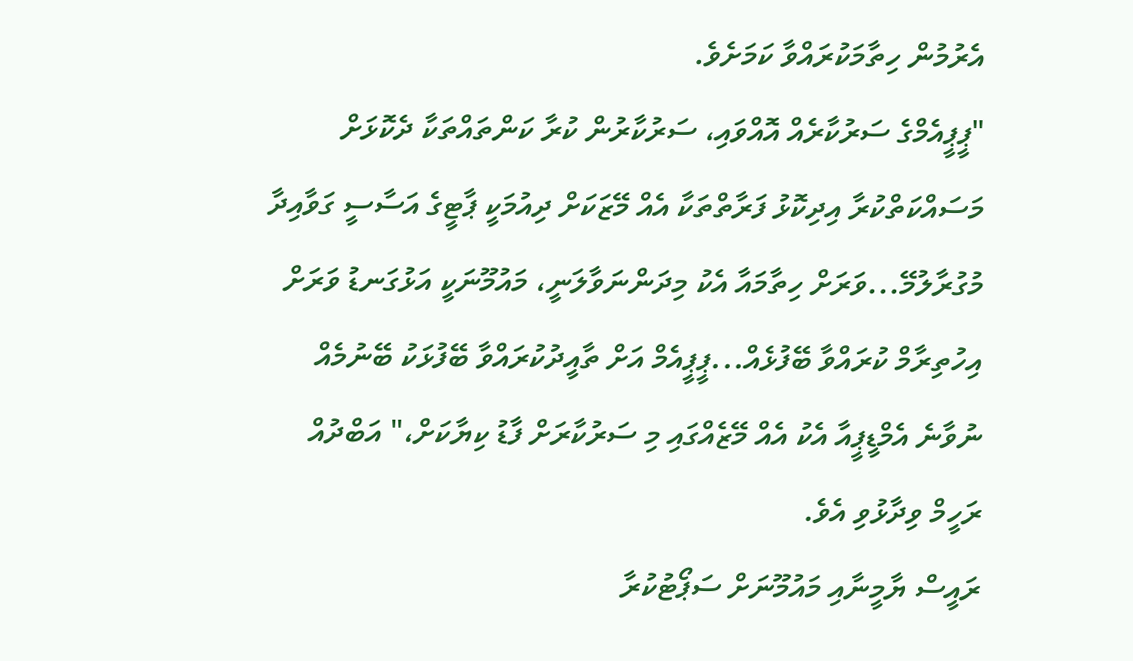އެރުމުން ހިތާމަކުރައްވާ ކަމަށެވެ.
"ޕީޕީއެމްގެ ސަރުކާރެއް އޮއްވައި، ސަރުކާރުން ކުރާ ކަންތައްތަކާ ދެކޮޅަށް މަސައްކަތްކުރާ އިދިކޮޅު ފަރާތްތަކާ އެއް މޭޒަކަށް ދިއުމަކީ ޕާޓީގެ އަސާސީ ގަވާއިދާ މުގުރާލުމޭ...ވަރަށް ހިތާމައާ އެކު މިދަންނަވާލަނީ، މައުމޫނަކީ އަޅުގަނޑު ވަރަށް އިހުތިރާމް ކުރައްވާ ބޭފުޅެއް...ޕީޕީއެމް އަށް ތާއީދުކުރައްވާ ބޭފުޅަކު ބޭނުމެއް ނުވާނެ އެމްޑީޕީއާ އެކު އެއް މޭޒެއްގައި މި ސަރުކާރަށް ފާޑު ކިޔާކަށް،" އަބްދުއް ރަހީމް ވިދާޅުވި އެވެ.
ރައީސް ޔާމީނާއި މައުމޫނަށް ސަޕޯޓުކުރާ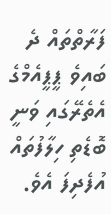ފަރާތްތައް ދެ ބައިވެ ޕީޕީއެމްގެ އެތެރޭގައި ވަނީ ބޮޑެތި ހިލާފުތައް އުފެދިފަ އެވެ.